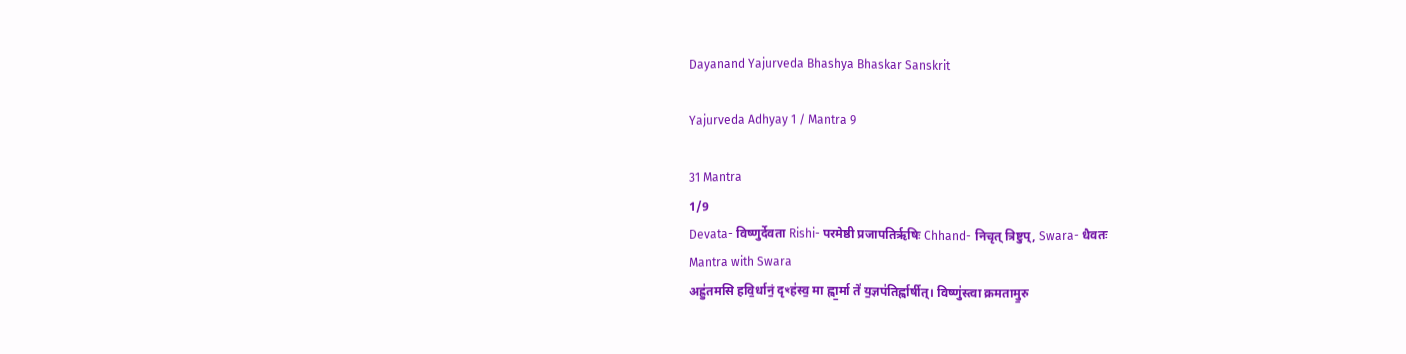Dayanand Yajurveda Bhashya Bhaskar Sanskrit

Yajurveda Adhyay 1 / Mantra 9

31 Mantra
1/9
Devata- विष्णुर्देवता Rishi- परमेष्ठी प्रजापतिर्ऋषिः Chhand- निचृत् त्रिष्टुप्, Swara- धैवतः
Mantra with Swara
अह्रु॑तमसि हवि॒र्धानं॒ दृꣳह॑स्व॒ मा ह्वा॒र्मा ते॑ य॒ज्ञप॑तिर्ह्वार्षीत्। विष्णु॑स्त्वा क्रमतामु॒रु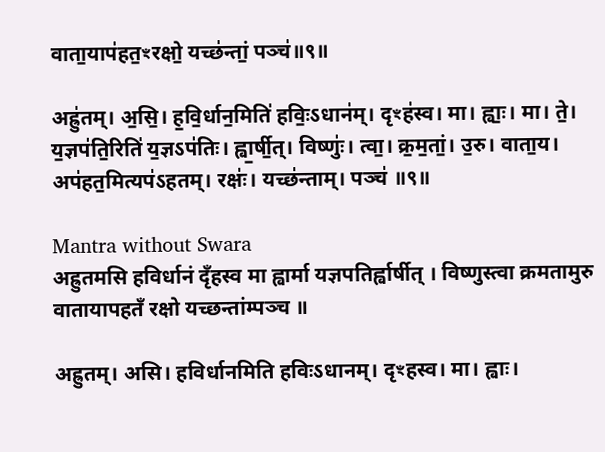वाता॒याप॑हत॒ꣳरक्षो॒ यच्छ॑न्तां॒ पञ्च॑॥९॥

अह्रु॑तम्। अ॒सि॒। ह॒वि॒र्धान॒मिति॑ हविः॒ऽधान॑म्। दृꣳह॑स्व। मा। ह्वाः॒। मा। ते॒। य॒ज्ञप॑ति॒रिति॑ य॒ज्ञऽप॑तिः। ह्वा॒र्षी॒त्। विष्णुः॑। त्वा॒। क्र॒म॒तां॒। उ॒रु। वाता॒य। अप॑हत॒मित्यप॑ऽहतम्। रक्षः॑। यच्छ॑न्ताम्। पञ्च॑ ॥९॥

Mantra without Swara
अह्रुतमसि हविर्धानं दृँहस्व मा ह्वार्मा यज्ञपतिर्ह्वार्षीत् । विष्णुस्त्वा क्रमतामुरु वातायापहतँ रक्षो यच्छन्तांम्पञ्च ॥

अह्रुतम्। असि। हविर्धानमिति हविःऽधानम्। दृꣳहस्व। मा। ह्वाः।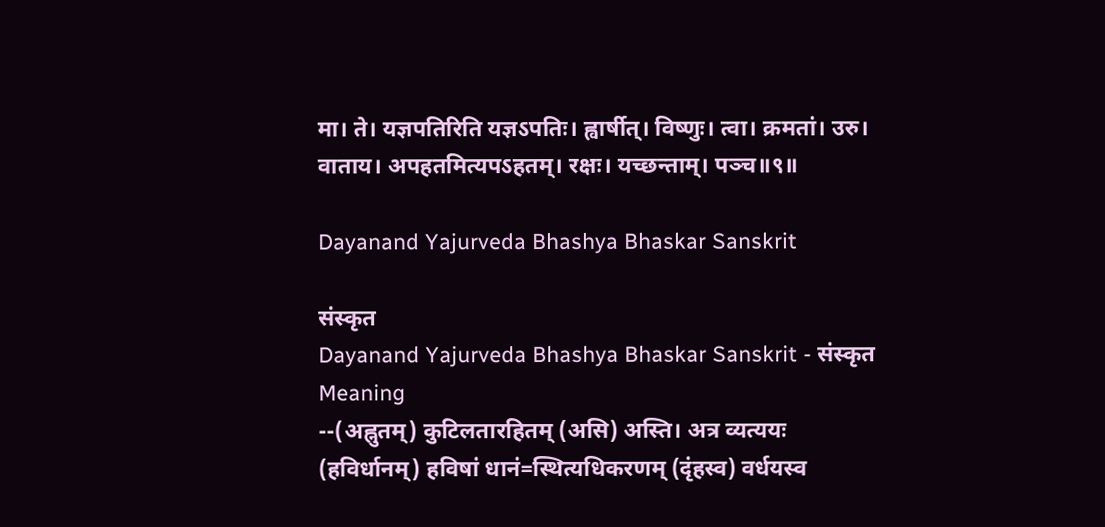मा। ते। यज्ञपतिरिति यज्ञऽपतिः। ह्वार्षीत्। विष्णुः। त्वा। क्रमतां। उरु। वाताय। अपहतमित्यपऽहतम्। रक्षः। यच्छन्ताम्। पञ्च॥९॥

Dayanand Yajurveda Bhashya Bhaskar Sanskrit

संस्कृत
Dayanand Yajurveda Bhashya Bhaskar Sanskrit - संस्कृत
Meaning
--(अह्नुतम्) कुटिलतारहितम् (असि) अस्ति। अत्र व्यत्ययः (हविर्धानम्) हविषां धानं=स्थित्यधिकरणम् (दृंहस्व) वर्धयस्व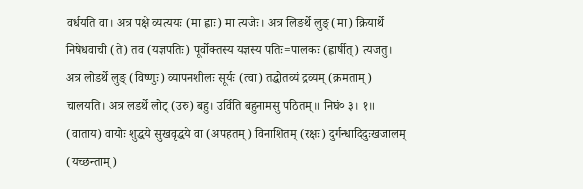वर्धयति वा। अत्र पक्षे व्यत्ययः (मा ह्वाः) मा त्यजेः। अत्र लिङर्थे लुङ् (मा) क्रियार्थे निषेधवाची (ते) तव (यज्ञपतिः) पूर्वोक्तस्य यज्ञस्य पतिः=पालकः (ह्वार्षीत्) त्यजतु। अत्र लोडर्थे लुङ् (विष्णुः) व्यापनशीलः सूर्यः (त्वा) तद्धोतव्यं द्रव्यम् (क्रमताम्) चालयति। अत्र लडर्थे लोट् (उरु) बहु। उर्विति बहुनामसु पठितम्॥ निघं० ३। १॥ (वाताय) वायोः शुद्धये सुखवृद्धये वा (अपहतम्) विनाशितम् (रक्षः) दुर्गन्धादिदुःखजालम् (यच्छन्ताम्)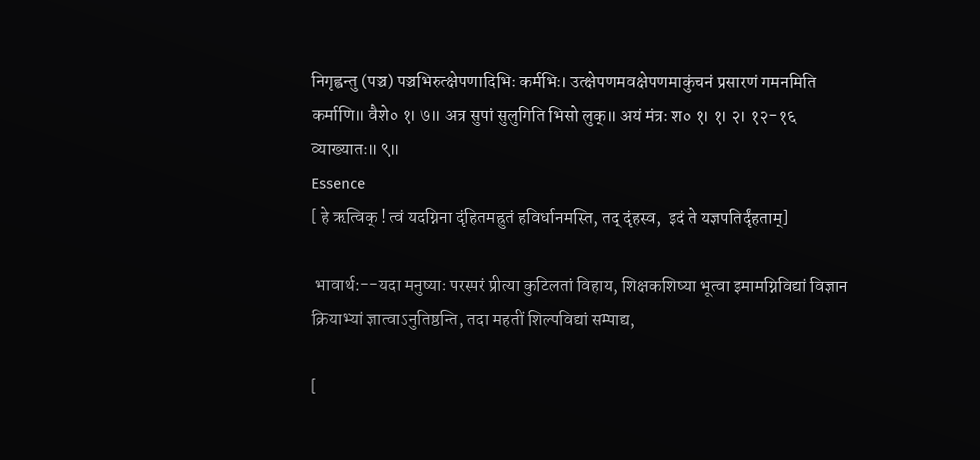निगृह्वन्तु (पञ्च) पञ्चभिरुत्क्षेपणादिभिः कर्मभिः। उत्क्षेपणमवक्षेपणमाकुंचनं प्रसारणं गमनमिति कर्माणि॥ वैशे० १। ७॥ अत्र सुपां सुलुगिति भिसो लुक्॥ अयं मंत्रः श० १। १। २। १२-१६ व्याख्यातः॥ ९॥
Essence
[ हे ऋत्विक् ! त्वं यदग्निना दृंहितमह्रुतं हविर्धानमस्ति, तद् दृंहस्व,  इदं ते यज्ञपतिर्दृंहताम्]

 भावार्थ:--यदा मनुष्याः परस्परं प्रीत्या कुटिलतां विहाय, शिक्षकशिष्या भूत्वा इमामग्निविद्यां विज्ञान क्रियाभ्यां ज्ञात्वाऽनुतिष्ठन्ति, तदा महतीं शिल्पविद्यां सम्पाद्य,

[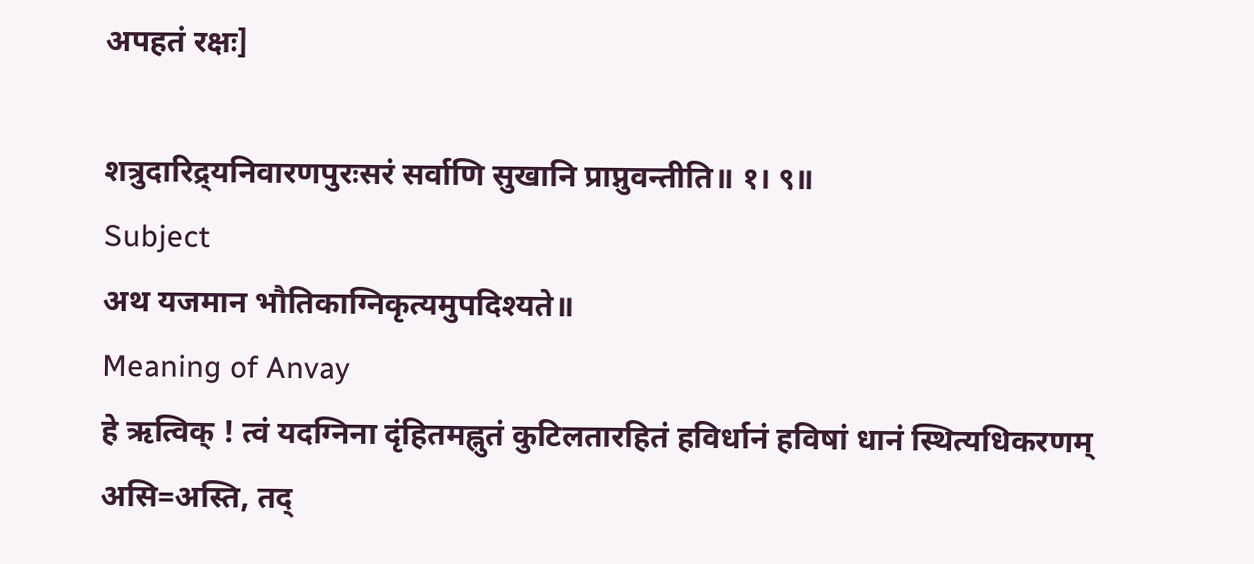अपहतं रक्षः]

शत्रुदारिद्र्यनिवारणपुरःसरं सर्वाणि सुखानि प्राप्नुवन्तीति॥ १। ९॥
Subject
अथ यजमान भौतिकाग्निकृत्यमुपदिश्यते॥
Meaning of Anvay
हे ऋत्विक् ! त्वं यदग्निना दृंहितमह्नुतं कुटिलतारहितं हविर्धानं हविषां धानं स्थित्यधिकरणम् असि=अस्ति, तद्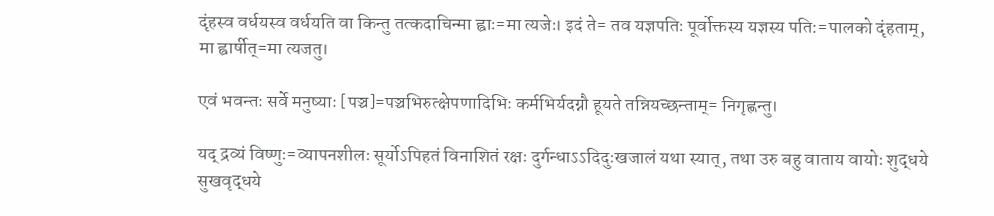दृंहस्व वर्धयस्व वर्धयति वा किन्तु तत्कदाचिन्मा ह्वाः=मा त्यजेः। इदं ते= तव यज्ञपतिः पूर्वोक्तस्य यज्ञस्य पति:=पालको दृंहताम्, मा ह्वार्षीत्=मा त्यजतु।

एवं भवन्तः सर्वे मनुष्याः [पञ्च]=पञ्चभिरुत्क्षेपणादिभिः कर्मभिर्यदग्नौ हूयते तन्नियच्छन्ताम्= निगृह्णन्तु।

यद् द्रव्यं विष्णुः=व्यापनशीलः सूर्योऽपिहतं विनाशितं रक्षः दुर्गन्धाऽऽदिदुःखजालं यथा स्यात्, तथा उरु बहु वाताय वायोः शुद्धये सुखवृद्धये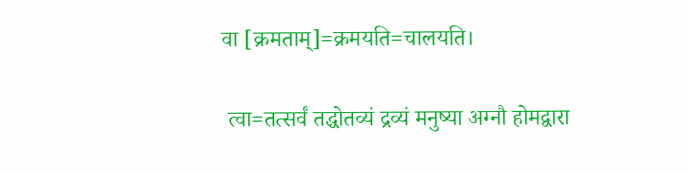वा [क्रमताम्]=क्रमयति=चालयति।

 त्वा=तत्सर्वं तद्धोतव्यं द्रव्यं मनुष्या अग्नौ होमद्वारा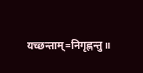यच्छन्ताम्=निगृह्णन्तु॥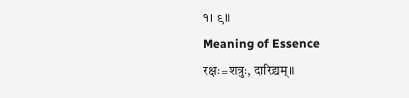१। ९॥
Meaning of Essence
रक्षः=शत्रुः, दारिद्र्यम्॥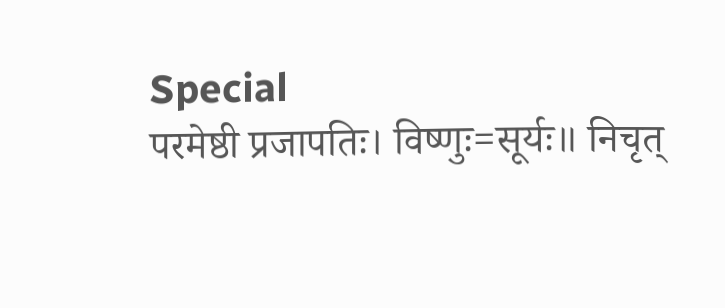Special
परमेष्ठी प्रजापतिः। विष्णुः=सूर्यः॥ निचृत्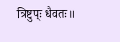त्रिष्टुप्ः धैवतः॥